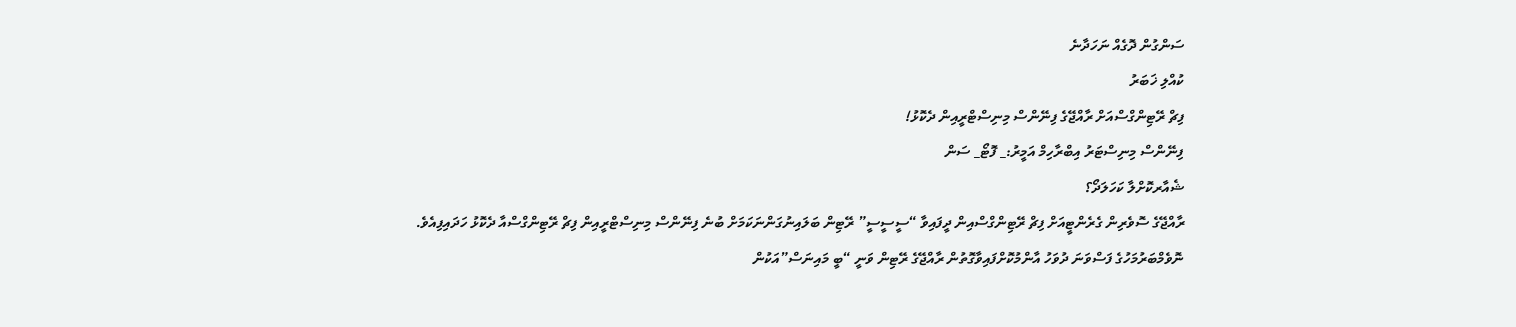ސަންގުން ދޮގެއް ނަހަދާނެ
ކުއްލި ޚަބަރު
ފިޗް ރޭޓިންގްސްއަށް ރާއްޖޭގެ ފިނޭންސް މިނިސްޓްރީއިން ދެކޮޅު!
ފިނޭންސް މިނިސްޓަރު އިބްރާހިމް އަމީރު:_ ފޮޓޯ_ ސަން
ޝެއާރކޮށްލާ ކަހަލަދޯ؟
ރާއްޖޭގެ ސޮވެރިން ގެރެންޓީއަށް ފިޗް ރޭޓިންގްސްއިން ދީފައިވާ “ސީސީސީ” ރޭޓިން ބަލައިނުގަންނަކަމަށް ބުނެ ފިނޭންސް މިނިސްޓްރީއިން ފިޗް ރޭޓިންގްސްއާ ދެކޮޅު ހަދައިފިއެވެ.
ނޮވެމްބަރުމަހުގެ ފަސްވަނަ ދުވަހު އާންމުކޮށްފައިވާގޮތުން ރާއްޖޭގެ ރޭޓިން ވަނީ “ބީ މައިނަސް”އަކުން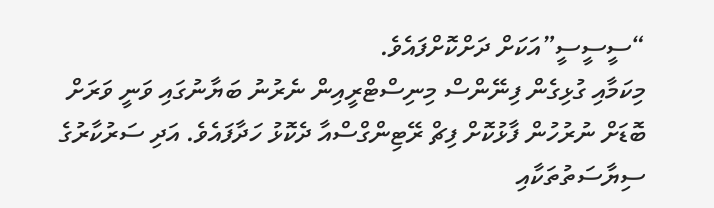“ސީސީސީ”އަކަށް ދަށްކޮށްފައެވެ.
މިކަމާއި ގުޅިގެން ފިނޭންސް މިނިސްޓްރީއިން ނެރުނު ބަޔާނުގައި ވަނީ ވަރަށް ބޮޑަށް ނުރުހުން ފާޅުކޮށް ފިޗް ރޭޓިންގްސްއާ ދެކޮޅު ހަދާފައެވެ. އަދި ސަރުކާރުގެ ސިޔާސަތުތަކާއި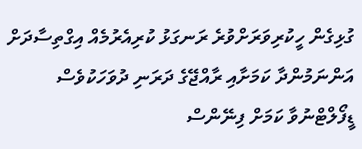ގުޅިގެން ހީކުރިވަރަށްވުރެ ރަނގަޅު ކުރިއެރުމެއް އިގްތިސާދަށް އަންނަމުންދާ ކަމަށާއި ރާއްޖޭގެ ދަރަނި ދުވަހަކުވެސް ޑީފޯލްޓްނުވާ ކަމަށް ފިނޭންސް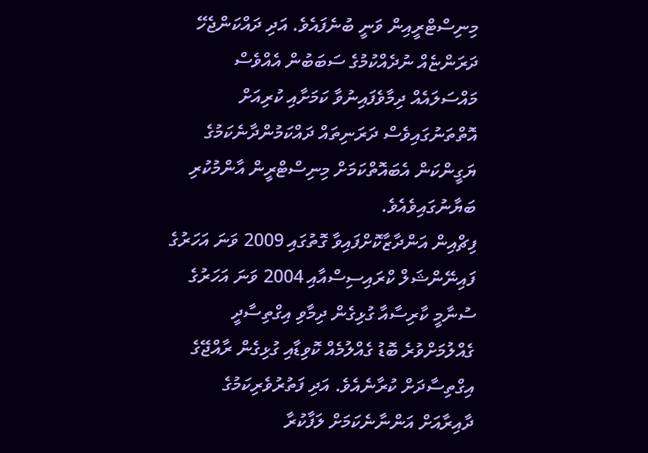މިނިސްޓްރީއިން ވަނީ ބުނެފައެވެ. އަދި ދައްކަންޖެހޭ ދަރަންޏެއް ނުދެއްކުމުގެ ސަބަބުން އެއްވެސް މައްސަލައެއް ދިމާވެފައިނުވާ ކަމަށާއި ކުރިއަށް އޮތްތަނުގައިވެސް ދަރަނިތައް ދައްކަމުންދާނެކަމުގެ ޔަގީންކަން އެބައޮތްކަމަށް މިނިސްޓްރީން އާންމުކުރި ބަޔާނުގައިވެއެވެ.
ފިޗްއިން އަންދާޒާކޮށްފައިވާ ގޮތުގައި 2009 ވަނަ އަހަރުގެ ފައިނޭންޝަލް ކްރައިސިސްއާއި 2004 ވަނަ އަހަރުގެ ސުނާމީ ކާރިސާއާ ގުޅިގެން ދިމާވި އިގްތިސާދީ ގެއްލުމަށްވުރެ ބޮޑު ގެއްލުމެއް ކޮވިޑާއި ގުޅިގެން ރާއްޖޭގެ އިގްތިސާދަށް ކުރާނެއެވެ. އަދި ފަތުރުވެރިކަމުގެ ދާއިރާއަށް އަންނާނެކަމަށް ލަފާކުރާ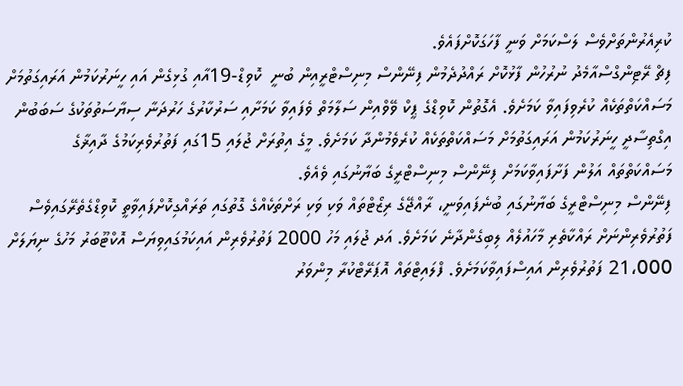ކުރިއެރުންތަށްވެސް ލަސްކަމަށް ވަނީ ފާހަގަކޮށްފައެވެ.
ފިޗް ރޭޓިންގްސްއާމެދު ނުރުހުން ފާޅުކޮށް ރައްދުދެމުން ފިނޭންސް މިނިސްޓްރީއިން ބުނީ  ކޮވިޑް-19އާއި ގުޅިގެން އައި ހީނަރުކަމުން އަރައިގަތުމަށް މަސައްކަތްތަކެއް ކުރެވިފައިވާ ކަމަށެވެ. އެގޮތުން ކޮވިޑްގެ ޕީކް ވޭވްއިން ސަލާމަތް ވެފައިވާ ކަމަށާއި ސަރުކާރުގެ ހަރުދަނާ ސިޔާސަތުތަކުގެ ސަބަބުން އިގްތިސާދީ ހީނަރުކަމުން އަރައިގަތުމަށް މަސައްކަތްތަކެއް ކުރެވެމުންދާ ކަމަށެވެ. މީގެ އިތުރަށް ޖުލައި 15ގައި ފަތުރުވެރިކަމުގެ ދާއިޜާގެ މަސައްކަތްތައް އަލުން ފަށާފައިވާކަމަށް ފިނޭންސް މިނިސްޓްރީގެ ބަޔާނުގައި ވެއެވެ.
ފިނޭންސް މިނިސްޓްރީގެ ބަޔާނުގައި ބުނެފައިވަނީ، ރާއްޖޭގެ ރިޒޯޓްތައް ވަކި ވަކި ރަށްތަކެއްގެ ގޮތުގައި ތަރައްގިކޮށްފައިވާތީ ކޮވިޑްގެތެރޭގައިވެސް ފަތުރުވެރިންނަށް ރައްކާތެރި މާހައުލެއް ލިބިގެންދާނެ ކަމަށެވެ. އަދ ޖުލައި މަހު 2000 ފަތުރުވެރިން އައިކަމުގައިވިޔަސް އޮކްޓޫބަރު މަހުގެ ނިޔަލަށް 21،000 ފަތުރުވެރިން އައިސްފައިވާކަމަށެވެ. ފްލައިޓްތައް އޮޕަރޭޓްކުރާ މިންވަރު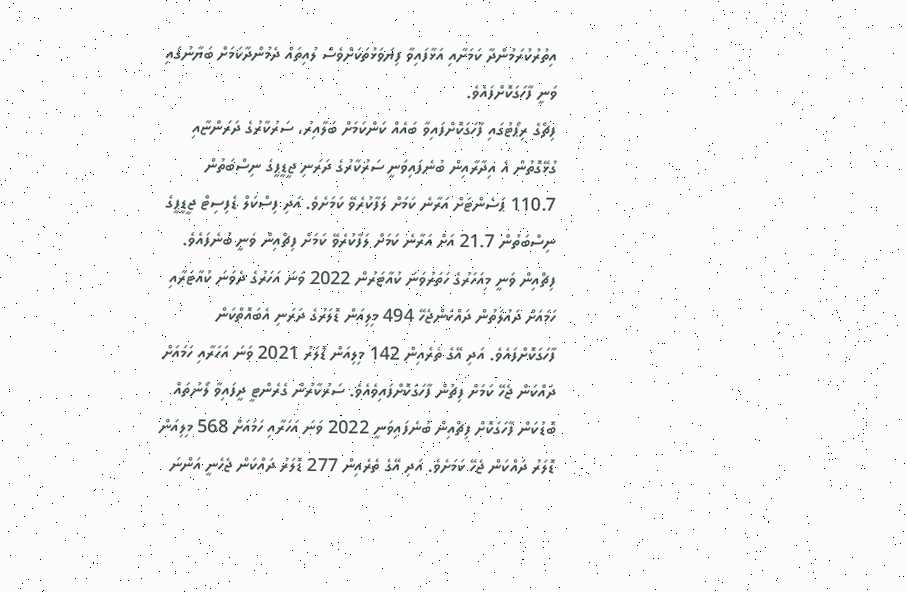އިތުރުކުރަމުންދާ ކަމަށާއި އަޅާފައިވާ ފިޔަވަޅުތަކަށްވެސް ލުއިތައް ދެމުންދާކަމަށް ބަޔާނުގައި ވަނީ ފާހަގަކޮށްފައެވެ.
ފިޗްގެ ރިޕޯޓުގައި ފާހަގަކޮށްފައިވާ ބައެއް ކަންކަމަށް ބަލާއިރު، ސަރުކާރުގެ ދަރަންޏާއި ގުޅޭގޮތުން އެ އިދާރާއިން ބުނެފައިވަނީ ސަރުކާރުގެ ދަރަނި ޖީޑީޕީގެ ނިސްބަތުން 110.7 ޕަސެންޓަށް އަރާނެ ކަމަށް ލަފާކުރެވޭ ކަމަށެވެ. އަދި ފިސްކަލް ޑެފިސިޓް ޖީޑީޕީގެ ނިސްބަތުން 21.7 އަށް އަރާނެ ކަމަށް ލަފާކުރެވޭ ކަމަށް ފިޗްއިން ވަނީ ބުނެފައެވެ. ފިޗްއިން ވަނީ މިއަހަރުގެ ހަތަރުވަނަ ކުއާޓަރުން 2022 ވަނަ އަހަރުގެ ދެވަނަ ކުއާޓަރާއި ހަމައަށް ދައުލަތުން ދައްކަންޖެހޭ 494 މިލިއަން ޑޮލަރުގެ ދަރަނި އެބައޮތްކަން ފާހަގަކޮށްފައެވެ. އަދި އޭގެ ތެރެއިން 142 މިލިއަން ޑޮލަރު 2021 ވަނަ އަހަރާއި ހަމައަށް ދައްކަން ޖެހޭ ކަމަށް ފިޗުން ފާހަގަކޮށްފައިވެއެވެ. ސަރުކާރުން ގެރެންޓީ ދީފައިވާ ލޯނުތައް ބޮޑުކަން ފާހަގަކޮށް ފިޗްއިން ބުނެފައިވަނީ 2022 ވަނަ އަހަރާއި ހަމައަށް 568 މިލިއަން ޑޮލަރު ދައްކަން ޖެހޭ ކަމަށެވެ. އަދި އޭގެ ތެރެއިން 277 ޑޮލަރު ދައްކަން ޖެހެނީ އަންނަ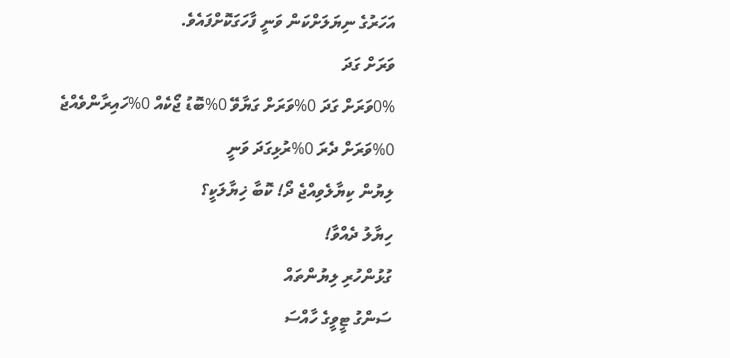އަހަރުގެ ނިޔަލަށްކަން ވަނީ ފާހަގަކޮށްފައެވެ.
ވަރަށް ގަދަ
0%ވަރަށް ގަދަ 0%ވަރަށް ގަޔާވޭ 0%ބޮޑު ޖޯކެއް 0%ހައިރާންވެއްޖެ 0%ވަރަށް ދެރަ 0%ރުޅިގަދަ ވަނީ
ލިޔުން ކިޔާލެވިއްޖެ ދޯ! ކޮބާ ޚިޔާލަކީ؟
ހިޔާލު ދެއްވާ!
ގުޅުންހުރި ލިޔުންތައް
ސަންގު ޓީވީގެ ހާއްސަ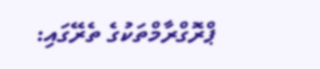ޕްރޮގްރާމްތަކުގެ ތެރޭގައި: